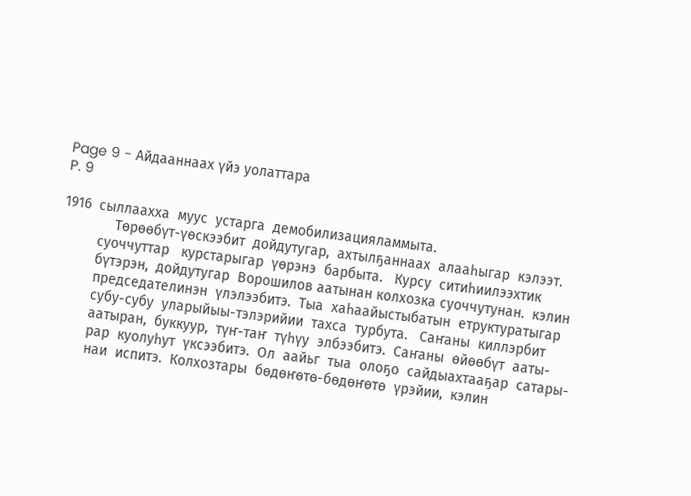Page 9 - Айдааннаах үйэ уолаттара
P. 9

1916  сыллаахха  муус  устарга  демобилизацияламмыта.
             Төрөөбүт-үөскээбит  дойдутугар,  ахтылҕаннаах  алааһыгар  кэлээт.
         суоччуттар   курстарыгар  үөрэнэ  барбыта.   Курсу  ситиһиилээхтик
         бүтэрэн,  дойдутугар  Ворошилов аатынан колхозка суоччутунан.  кэлин
         председателинэн  үлэлээбитэ.  Тыа  хаһаайыстыбатын  етруктуратыгар
         субу-субу  уларыйыы-тэлэрийии  тахса  турбута.   Саҥаны  киллэрбит
         аатыран,  буккуур,  түҥ-таҥ  түһүу  элбээбитэ.  Саҥаны  өйөөбүт  ааты-
         рар  куолуһут  үксээбитэ.  Ол  аайьг  тыа  олоҕо  сайдыахтааҕар  сатары-
         наи  испитэ.  Колхозтары  бөдөҥөтө-бөдөҥөтө  үрэйии,  кэлин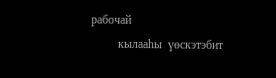рабочай
         кылааһы  үөскэтэбит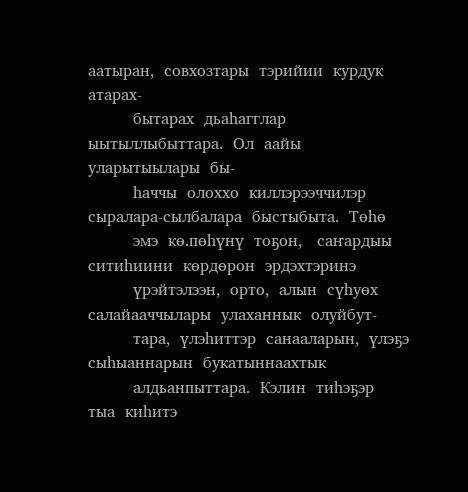аатыран,  совхозтары  тэрийии  курдук  атарах-
         бытарах  дьаһагглар  ыытыллыбыттара.  Ол  аайы  уларытыылары  бы-
         һаччы  олоххо  киллэрээччилэр  сыралара-сылбалара  быстыбыта.  Төһө
         эмэ  кө.пөһүнү  тоҕон,   саҥардыы  ситиһиини  көрдөрон  эрдэхтэринэ
         үрэйтэлээн,  орто,  алын  сүһуөх  салайааччылары  улаханнык  олуйбут-
         тара,  үлэһиттэр  санааларын,  үлэҕэ  сыһыаннарын  букатыннаахтык
         алдьанпыттара.  Кэлин  тиһэҕэр  тыа  киһитэ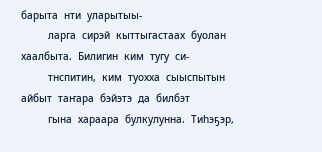барыта  нти  уларытыы-
         ларга  сирэй  кыттыгастаах  буолан  хаалбыта.  Билигин  ким  тугу  си-
         тнспитин,  ким  туохха  сыыспытын  айбыт  таҥара  бэйэтэ  да  билбэт
         гына  хараара  булкулунна.  Тиһэҕэр,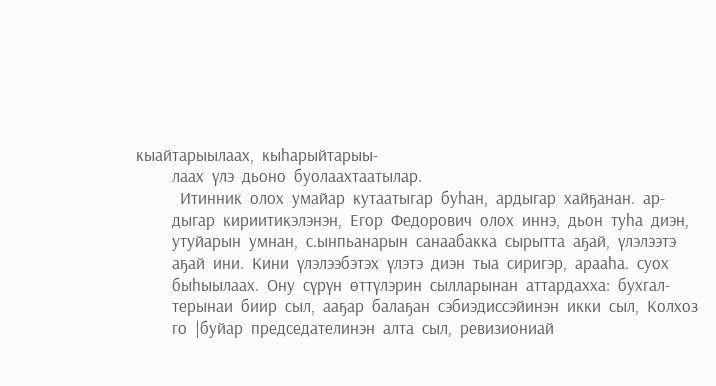кыайтарыылаах,  кыһарыйтарыы-
         лаах  үлэ  дьоно  буолаахтаатылар.
           Итинник  олох  умайар  кутаатыгар  буһан,  ардыгар  хайҕанан.  ар-
         дыгар  кириитикэлэнэн,  Егор  Федорович  олох  иннэ,  дьон  туһа  диэн,
         утуйарын  умнан,  с.ынпьанарын  санаабакка  сырытта  аҕай,  үлэлээтэ
         аҕай  ини.  Кини  үлэлээбэтэх  үлэтэ  диэн  тыа  сиригэр,  арааһа.  суох
         быһыылаах.  Ону  сүрүн  өттүлэрин  сылларынан  аттардахха:  бухгал-
         терынаи  биир  сыл,  ааҕар  балаҕан  сэбиэдиссэйинэн  икки  сыл,  Колхоз
         го  |буйар  председателинэн  алта  сыл,  ревизиониай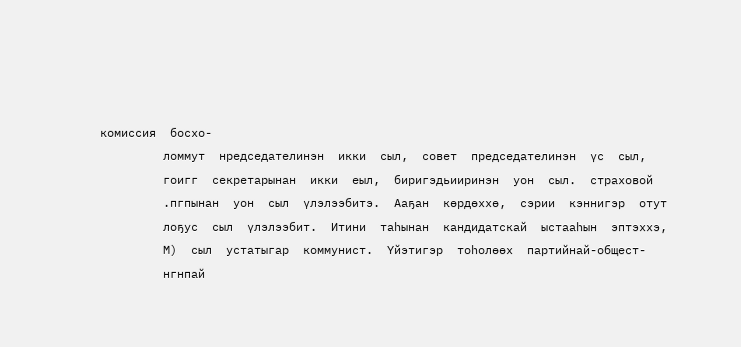комиссия  босхо-
         ломмут  нредседателинэн  икки  сыл,  совет  председателинэн  үс  сыл,
         гоигг  секретарынан  икки  еыл,  биригэдьииринэн  уон  сыл.  страховой
         .пгпынан  уон  сыл  үлэлээбитэ.  Ааҕан  көрдөххө,  сэрии  кэннигэр  отут
         лоҕус  сыл  үлэлээбит.  Итини  таһынан  кандидатскай  ыстааһын  эптэххэ,
         М)  сыл  устатыгар  коммунист.  Үйэтигэр  тоһолөөх  партийнай-общест-
         нгнпай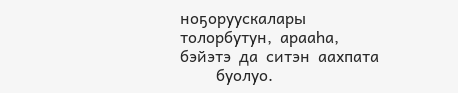ноҕоруускалары  толорбутун,  арааһа,  бэйэтэ  да  ситэн  аахпата
         буолуо.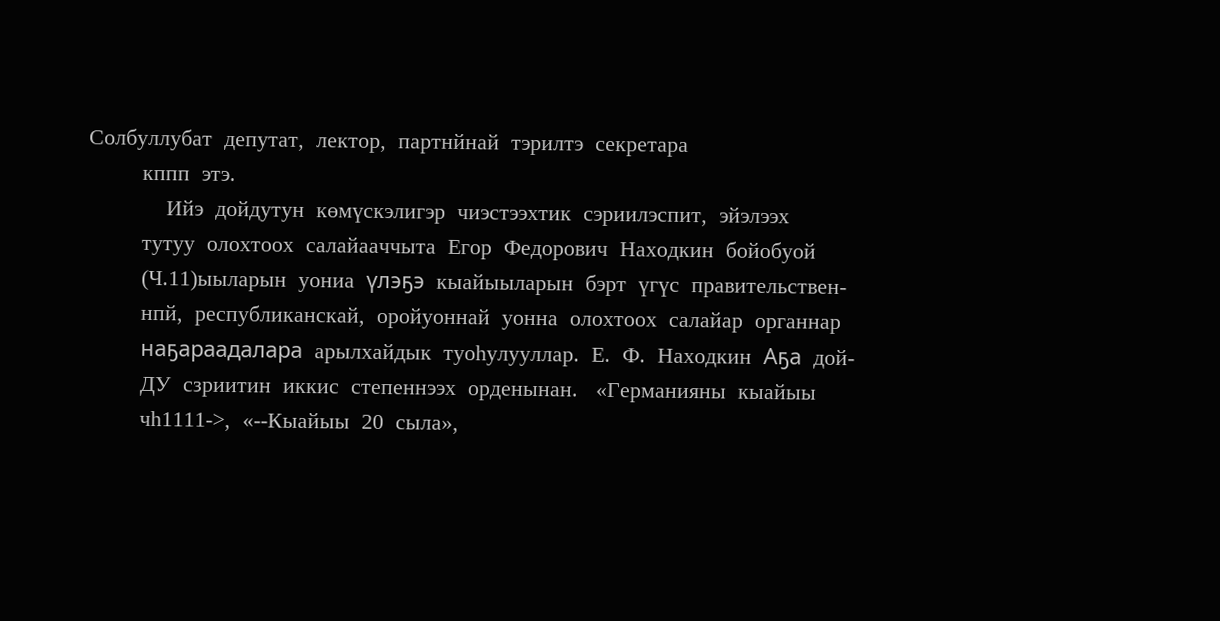Солбуллубат  депутат,  лектор,  партнйнай  тэрилтэ  секретара
         кппп  этэ.
             Ийэ  дойдутун  көмүскэлигэр  чиэстээхтик  сэриилэспит,  эйэлээх
         тутуу  олохтоох  салайааччыта  Егор  Федорович  Находкин  бойобуой
         (Ч.11)ыыларын  уониа  үлэҕэ  кыайыыларын  бэрт  үгүс  правительствен-
         нпй,  республиканскай,  оройуоннай  уонна  олохтоох  салайар  органнар
         наҕараадалара  арылхайдык  туоһулууллар.  Е.  Ф.  Находкин  Аҕа  дой-
         ДУ  сзриитин  иккис  степеннээх  орденынан.   «Германияны  кыайыы
         чһ1111->,  «--Кыайыы  20  сыла»,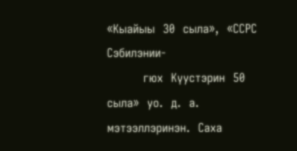«Кыайыы  30  сыла»,  «ССРС  Сэбилэнии-
         гюх  Күустэрин  50  сыла»  уо.  д.  а.  мэтээллэринэн.  Саха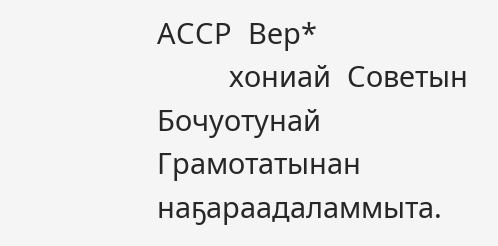АССР  Вер*
         хониай  Советын  Бочуотунай  Грамотатынан  наҕараадаламмыта.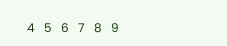4   5   6   7   8   9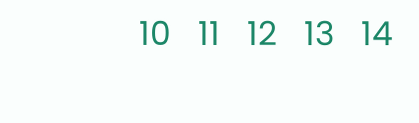10   11   12   13   14